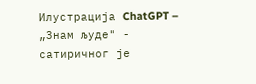Илустрација ChatGPT – „Знам људе" - сатиричног је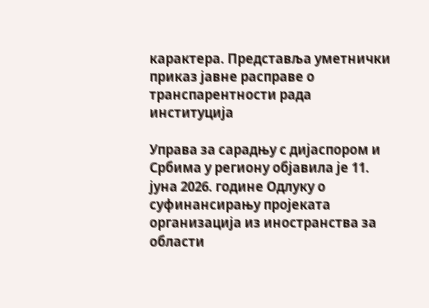карактера. Представља уметнички приказ јавне расправе о транспарентности рада институција

Управа за сарадњу с дијаспором и Србима у региону објавила је 11. јуна 2026. године Одлуку о суфинансирању пројеката организација из иностранства за области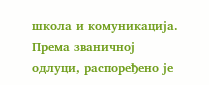школа и комуникација. Према званичној одлуци, распоређено је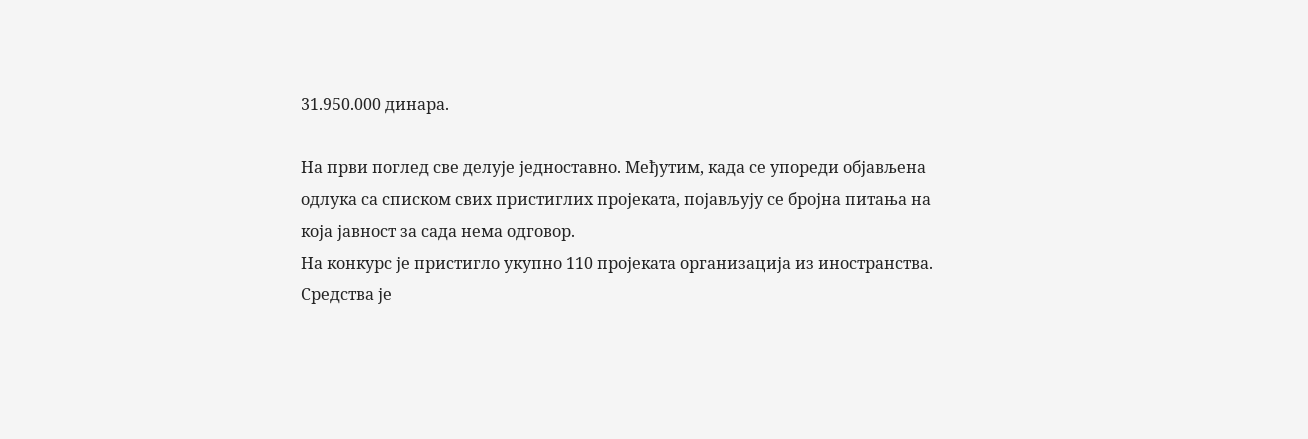31.950.000 динара.

На први поглед све делује једноставно. Међутим, када се упореди објављена одлука са списком свих пристиглих пројеката, појављују се бројна питања на која јавност за сада нема одговор.
На конкурс је пристигло укупно 110 пројеката организација из иностранства. Средства је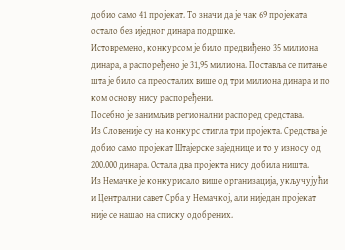добио само 41 пројекат. То значи да је чак 69 пројеката остало без иједног динара подршке.
Истовремено, конкурсом је било предвиђено 35 милиона динара, а распоређено је 31,95 милиона. Поставља се питање шта је било са преосталих више од три милиона динара и по ком основу нису распоређени.
Посебно је занимљив регионални распоред средстава.
Из Словеније су на конкурс стигла три пројекта. Средства је добио само пројекат Штајерске заједнице и то у износу од 200.000 динара. Остала два пројекта нису добила ништа.
Из Немачке је конкурисало више организација, укључујући и Централни савет Срба у Немачкој, али ниједан пројекат није се нашао на списку одобрених.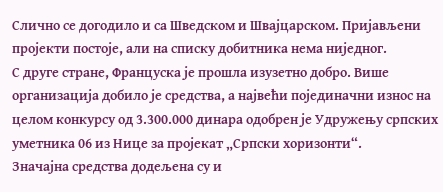Слично се догодило и са Шведском и Швајцарском. Пријављени пројекти постоје, али на списку добитника нема ниједног.
С друге стране, Француска је прошла изузетно добро. Више организација добило је средства, а највећи појединачни износ на целом конкурсу од 3.300.000 динара одобрен је Удружењу српских уметника 06 из Нице за пројекат „Српски хоризонти“.
Значајна средства додељена су и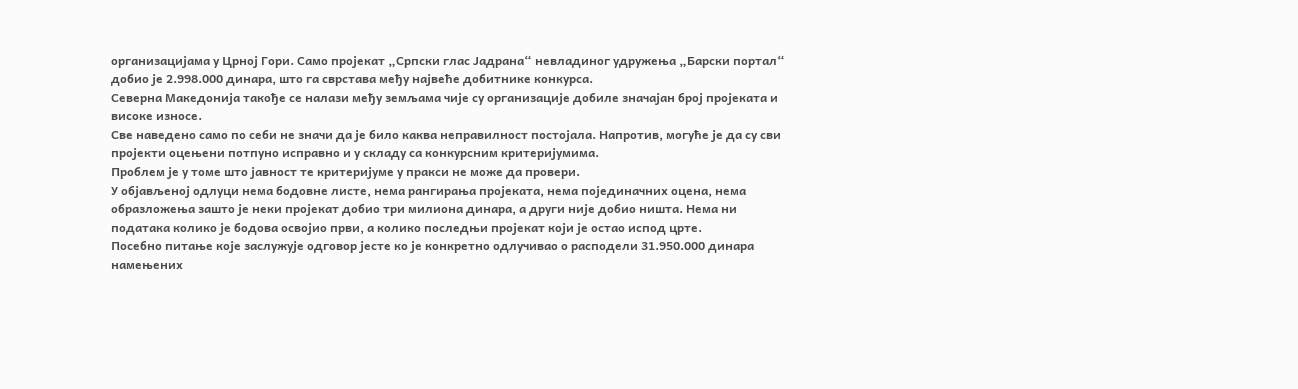организацијама у Црној Гори. Само пројекат „Српски глас Јадрана“ невладиног удружења „Барски портал“ добио је 2.998.000 динара, што га сврстава међу највеће добитнике конкурса.
Северна Македонија такође се налази међу земљама чије су организације добиле значајан број пројеката и високе износе.
Све наведено само по себи не значи да је било каква неправилност постојала. Напротив, могуће је да су сви пројекти оцењени потпуно исправно и у складу са конкурсним критеријумима.
Проблем је у томе што јавност те критеријуме у пракси не може да провери.
У објављеној одлуци нема бодовне листе, нема рангирања пројеката, нема појединачних оцена, нема образложења зашто је неки пројекат добио три милиона динара, а други није добио ништа. Нема ни података колико је бодова освојио први, а колико последњи пројекат који је остао испод црте.
Посебно питање које заслужује одговор јесте ко је конкретно одлучивао о расподели 31.950.000 динара намењених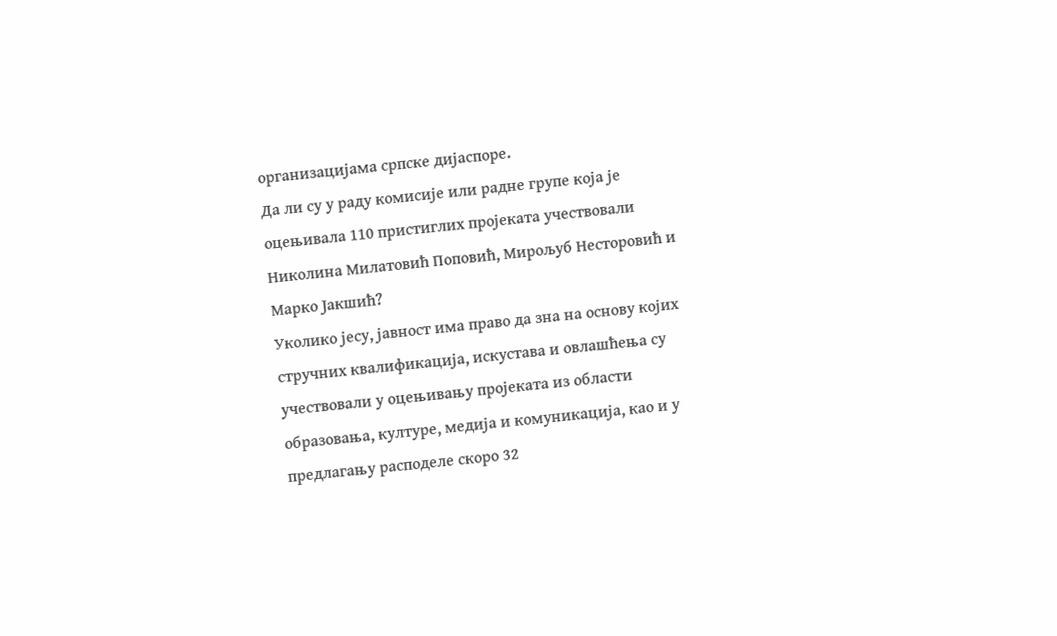организацијама српске дијаспоре.
Да ли су у раду комисије или радне групе која је оцењивала 110 пристиглих пројеката учествовали Николина Милатовић Поповић, Мирољуб Несторовић и Марко Јакшић?
Уколико јесу, јавност има право да зна на основу којих стручних квалификација, искустава и овлашћења су учествовали у оцењивању пројеката из области образовања, културе, медија и комуникација, као и у предлагању расподеле скоро 32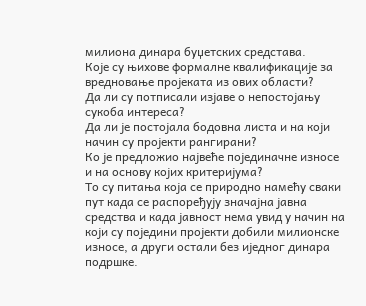милиона динара буџетских средстава.
Које су њихове формалне квалификације за вредновање пројеката из ових области?
Да ли су потписали изјаве о непостојању сукоба интереса?
Да ли је постојала бодовна листа и на који начин су пројекти рангирани?
Ко је предложио највеће појединачне износе и на основу којих критеријума?
То су питања која се природно намећу сваки пут када се распоређују значајна јавна средства и када јавност нема увид у начин на који су поједини пројекти добили милионске износе, а други остали без иједног динара подршке.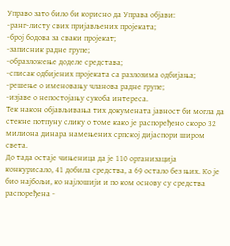Управо зато било би корисно да Управа објави:
-ранг-листу свих пријављених пројеката;
-број бодова за сваки пројекат;
-записник радне групе;
-образложење доделе средстава;
-списак одбијених пројеката са разлозима одбијања;
-решење о именовању чланова радне групе;
-изјаве о непостојању сукоба интереса.
Тек након објављивања тих докумената јавност би могла да стекне потпуну слику о томе како је распоређено скоро 32 милиона динара намењених српској дијаспори широм света.
До тада остаје чињеница да је 110 организација конкурисало, 41 добила средства, а 69 остало без њих. Ко је био најбољи, ко најлошији и по ком основу су средства распоређена -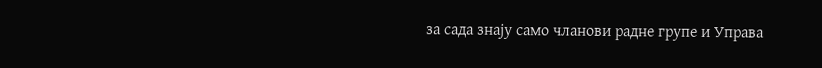за сада знају само чланови радне групе и Управа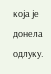која је донела одлуку.